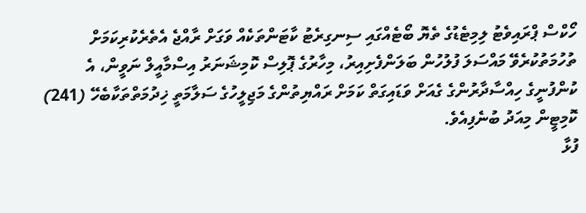ހޯކްސް ޕްރައިވެޓު ލިމިޓެޑުގެ ތެޔޮ ބޯޓެއްގައި ސިނގިރެޓު ކާޓަންތަކެއް ވަގަށް ރާއްޖެ އެތެރެކުރިކަމަށް ތުހުމަތުކުރެވޭ މައްސަލަ ފުލުހުން ބަލަންފެށިއިރު، މިހާރުގެ ޕޮލިސް ކޮމިޝަނަރު އިސްމާއީލް ނަވީން، އެ ކުންފުނީގެ ހިއްސާދާރުންގެ ގެއަށް ވަޑައިގަތް ކަމަށް ރައްޔިތުންގެ މަޖިލީހުގެ ސަލާމަތީ ޚިދުމަތްތަކާބެހޭ (241) ކޮމިޓީން މިއަދު ބުނެފިއެވެ.
ފުޅާ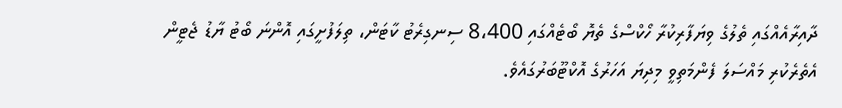ދާއިރާއެއްގައި ތެލުގެ ވިޔަފާރިކުރާ ހޯކްސްގެ ތެޔޮ ބޯޓެއްގައި 8،400 ސިނގިރެޓު ކާޓަން، ތިލަފުށީގައި އޮންނަ ބޯޓު ޔާޑު ޖެޓީން އެތެރެކުރި މައްސަލަ ފެންމަތިވީ މިދިޔަ އަހަރުގެ އޮކްޓޫބަރުގައެވެ.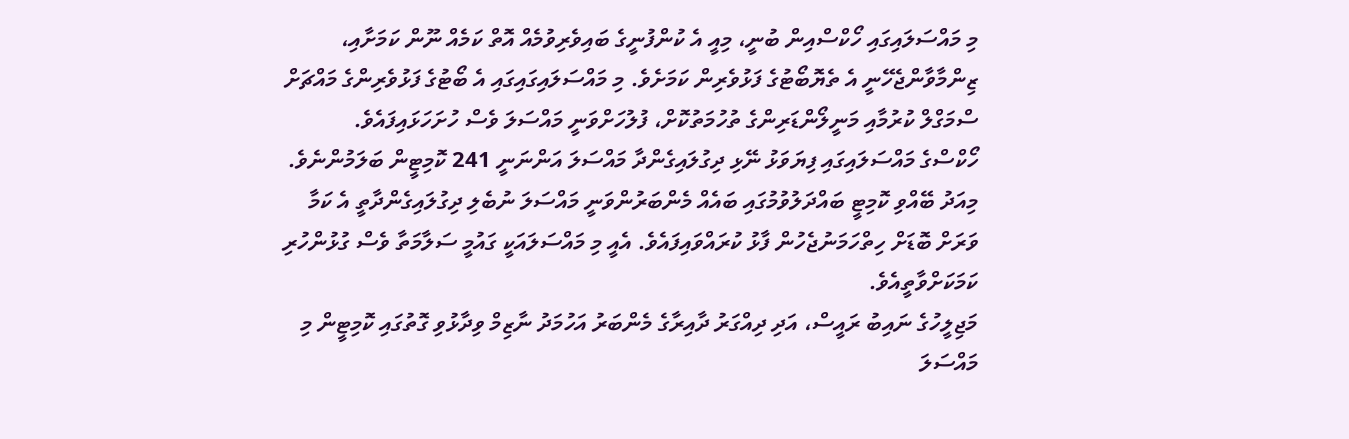މި މައްސަލައިގައި ހޯކްސްއިން ބުނީ، މިއީ އެ ކުންފުނީގެ ބައިވެރިވުމެއް އޮތް ކަމެއް ނޫން ކަމަށާއި، ޒިންމާވާންޖެހޭނީ އެ ތެޔޮބޯޓުގެ ފަޅުވެރިން ކަމަށެވެ. މި މައްސަލައިގައިގައި އެ ބޯޓުގެ ފަޅުވެރިންގެ މައްޗަށް ސްމަގްލް ކުރުމާއި މަނީލޯންޑަރިންގެ ތުހުމަތުކޮށް، ފުލުހަށްވަނީ މައްސަލަ ވެސް ހުށަހަޅައިފައެވެ.
ހޯކްސްގެ މައްސަލައިގައި ފިޔަވަޅު ނޭޅި ދިގުލައިގެންދާ މައްސަލަ އަންނަނީ 241 ކޮމިޓީން ބަލަމުންނެވެ.
މިއަދު ބޭއްވި ކޮމިޓީ ބައްދަލުވުމުގައި ބައެއް މެންބަރުންވަނީ މައްސަލަ ނުބެލި ދިގުލައިގެންދާތީ އެ ކަމާ ވަރަށް ބޮޑަށް ހިތްހަމަނުޖެހުން ފާޅު ކުރައްވައިފައެވެ. އެއީ މި މައްސަލައަކީ ގައުމީ ސަލާމަތާ ވެސް ގުޅުންހުރި ކަމަކަށްވާތީއެވެ.
މަޖިލީހުގެ ނައިބު ރައީސް، އަދި ދިއްގަރު ދާއިރާގެ މެންބަރު އަހުމަދު ނާޒިމް ވިދާޅުވި ގޮތުގައި ކޮމިޓީން މި މައްސަލަ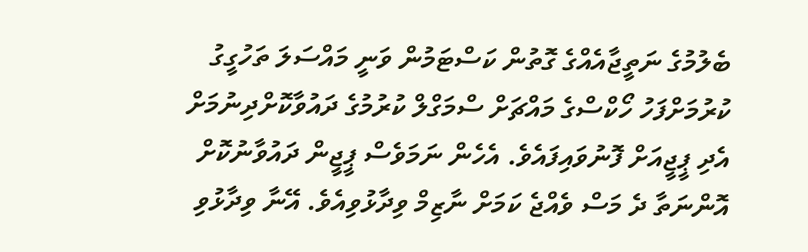ބެލުމުގެ ނަތީޖާއެއްގެ ގޮތުން ކަސްޓަމުން ވަނީ މައްސަލަ ތަހުގީގު ކުރުމަށްފަހު ހޯކްސްގެ މައްޗަށް ސްމަގްލް ކުރުމުގެ ދައުވާކޮށްދިނުމަށް އެދި ޕީޖީއަށް ފޮނުވައިފައެވެ. އެހެން ނަމަވެސް ޕީޖީން ދައުވާނުކޮށް އޮންނަތާ ދެ މަސް ވެއްޖެ ކަމަށް ނާޒިމް ވިދާޅުވިއެވެ. އޭނާ ވިދާޅުވި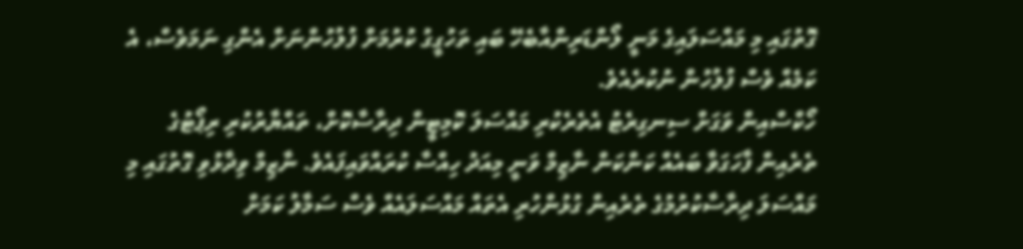ގޮތުގައި މި މައްސަލައިގެ މަނީ ލޯންޑަރިންއާބެހޭ ބައި ތަހުގީގު ކުރުމަށް ފުލުހުންނަށް އެންގި ނަމަވެސް، އެ ކަމެއް ވެސް ފުލުހުން ނުކުރެއެވެ.
ހޯކްސްއިން ވަގަށް ސިނގިރެޓު އެތެރެކުރި މައްސަލަ ކޮމިޓީން ދިރާސާކޮށް، ތައްޔާރުކުރި ރިޕޯޓުގެ ތެރެއިން ފާހަގަވާ ބައެއް ކަންކަން ނާޒިމް ވަނީ މިއަދު ހިއްސާ ކުރައްވައިފައެވެ. ނާޒިމް ވިދާޅުވި ގޮތުގައި މި މައްސަލަ ދިރާސާކުރުމުގެ ތެރެއިން ގުޅުންހުރި އެތައް މައްސަލައެއް ވެސް ސަމާލު ކަމަށް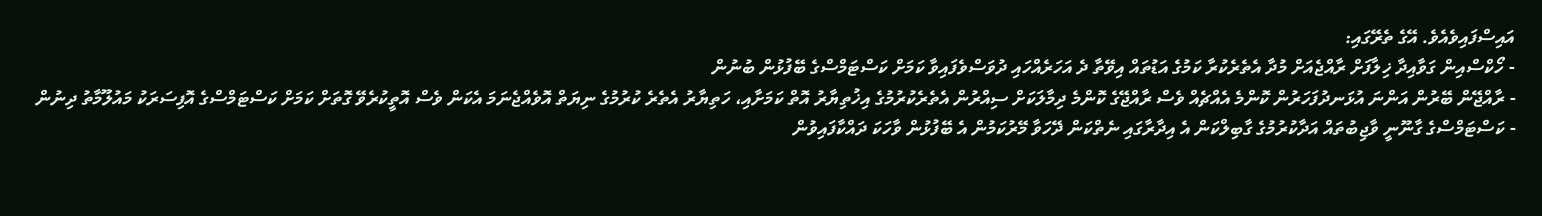އައިސްފައިވެއެވެ. އޭގެ ތެރޭގައި:
- ހޯކްސްއިން ގަވާއިދާ ޚިލާފަށް ރާއްޖެއަށް މުދާ އެތެރެކުރާ ކަމުގެ އަޑުތައް އިވޭތާ ދެ އަހަރެއްހައި ދުވަސްވެފައިވާ ކަމަށް ކަސްޓަމްސްގެ ބޭފުޅުން ބުނުން
- ރާއްޖޭން ބޭރުން އަންނަ އުޅަނދުފަހަރުން ކޮންމެ އެއްޗެއް ވެސް ރާއްޖޭގެ ކޮންމެ ދިމާލަކަށް ސިއްރުން އެތެރެކުރުމުގެ އިޚުތިޔާރު އޮތް ކަމަށާއި، ހަތިޔާރު އެތެރެ ކުރުމުގެ ނިޔަތް އޮވެއްޖެނަމަ އެކަން ވެސް އޮތީކުރެވޭ ގޮތަށް ކަމަށް ކަސްޓަމްސްގެ އޮފިސަރަކު މައުލޫމާތު ދިނުން
- ކަސްޓަމްސްގެ ގާނޫނީ ވާޖިބުތައް އަދާކުރުމުގެ ގާބިލްކަން އެ އިދާރާގައި ނެތްކަން ދޭހަވާ މޭރުކަމުން އެ ބޭފުޅުން ވާހަކަ ދައްކާފައިވުން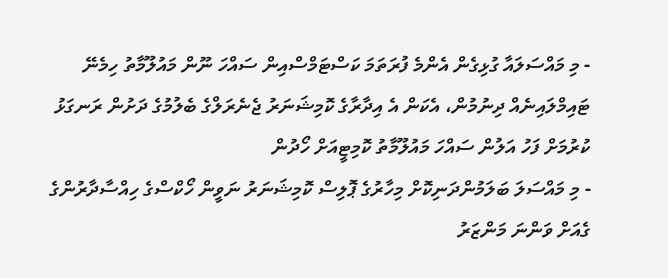- މި މައްސަލައާ ގުޅިގެން އެންމެ ފުރަތަމަ ކަސްޓަމްސްއިން ސައްހަ ނޫން މައުލޫމާތު ހިމެނޭ ޓައިމްލައިނެއް ދިނުމުން، އެކަން އެ އިދާރާގެ ކޮމިޝަނަރު ޖެނެރަލްގެ ބެލުމުގެ ދަށުން ރަނގަޅު ކުރުމަށް ފަހު އަލުން ސައްހަ މައުލޫމާތު ކޮމިޓީއަށް ހޯދުން
- މި މައްސަލަ ބަލަމުންދަނިކޮށް މިހާރުގެ ޕޮލިސް ކޮމިޝަނަރު ނަވީން ހޯކްސްގެ ހިއްސާދާރުންގެ ގެއަށް ވަންނަ މަންޒަރު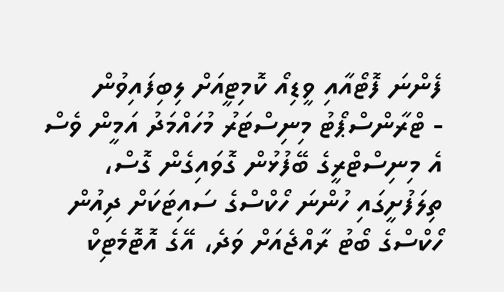ފެންނަ ފޮޓޯއާއި ވީޑިއޯ ކޮމިޓީއަށް ލިބިފައިވުން
- ޓްރާންސްޕޯޓު މިނިސްޓަރު މުހައްމަދު އަމީން ވެސް އެ މިނިސްޓްރީގެ ބޭފުޅުން ގޮވައިގެން ގޮސް، ތިލަފުށީގައި ހުންނަ ހޯކްސްގެ ސައިޓަކަށް ދިއުން
ހޯކްސްގެ ބޯޓު ރާއްޖެއަށް ވަދެ، އޭގެ އޮޓޮމެޓިކް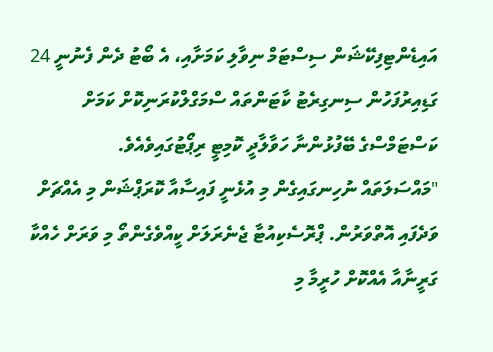އައިޑެންޓިފިކޭޝަން ސިސްޓަމް ނިވާލި ކަމަށާއި، އެ ބޯޓު ދެން ފެނުނީ 24 ގަޑިއިރުފަހުން ސިނގިރެޓު ކާޓަންތައް ސްމަގްލްކުރަނިކޮށް ކަމަށް ކަސްޓަމްސްގެ ބޭފުޅުންނާ ހަވާލާދީ ކޮމިޓީ ރިޕޯޓުގައިވެއެވެ.
"މައްސަލަތައް ނުހިނގައިގެން މި އުޅެނީ ފައިސާއާ ކޮރަޕްޝަން މި އެއްޗަށް ވަދެފައި އޮތްވަރުން. ޕްރޮސެކިއުޓާ ޖެނެރަލަށް ކީއްވެގެންތޯ މި ވަރަށް ހެއްކާ ގަރީނާއާ އެއްކޮށް ހުރީމާ މި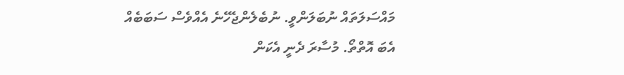މައްސަލަތައް ނުބަލަންވީ. ނުބެލެންޖެހޭނެ އެއްވެސް ސަބަބެއް އެބަ އޮތްތޯ. މުސާރަ ދެނީ އެކަން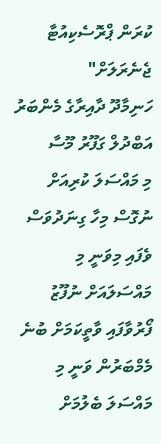ކުރަން ޕްރޮސެކިއުޓާ ޖެނެރަލަށް"
ހަނިމާދޫ ދާއިރާގެ މެންބަރު އަބްދުލް ގަފޫރު މޫސާ
މި މައްސަލަ ކުރިއަށް ނުގޮސް މިހާ ގިނަދުވަސް ވެފައި މިވަނީ މި މައްސަލައަށް ނުފޫޒު ފޯރުވާފައި ވާތީކަމަށް ބުނެ މެމްބަރުން ވަނީ މި މައްސަލަ ބެލުމަށް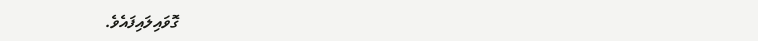ގޮވައިލައިފައެވެ.